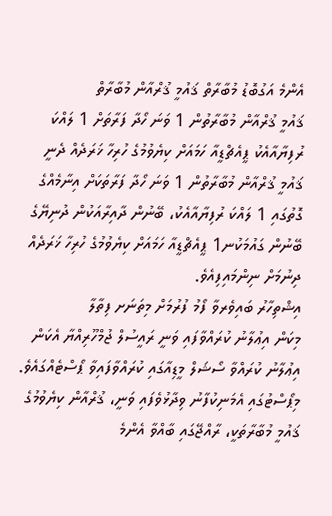އެންމެ އަގުބޮޑު މުބާރާތް ޤައުމީ ޤުރްއާން މުބާރާތް
ޤައުމީ ޤުރްއާން މުބާރާތުން 1 ވަނަ ހޯދާ ފަރާތަށް 1 ލައްކަ ރުފިޔާއާއެކު ޕީއެޗްޑީއާ ހަމައަށް ކިޔެވުމުގެ ހުރިހާ ޚަރަދެއް ދެނީ
ޤައުމީ ޤުރްއާން މުބާރާތުން 1 ވަނަ ހޯދާ ފަރާތަކަށް އިނާމެއްގެ ގޮތުގައި 1 ލައްކަ ރުފިޔާއާއެކު، ބޭނުން ދާއިރާއަކުން ދުނިޔޭގެ ބޭނުން ގައުމަކުނ1 ޕީއެޗްޑީއާ ހަމައަށް ކިޔެވުމުގެ ހުރިހާ ޚަރަދެއް ދިނުމަށް ނިންމައިފިއެވެ.
އިޝްތިހާރު ބައިވެރވާ ފޯމު ފުރުމަށް މިތަނަށ ފިތާލާ
މިކަން އިޢުލާނު ކުރައްވާފައި ވަނީ ރައީސުލް ޖުމްހޫރިއްޔާ އެކަން އިޢުލާނު ކުރައްވާ ސޯޝަލް މީޑިއާގައި ކުރައްވާފައިވާ ޕޯސްޓެއްގައެވެ.
މިޕޯސްޓުގައި އެމަނިކުފާނު ވިދާޅުވެފައި ވަނީ، ޤުރްއާން ކިޔެވުމުގެ ޤައުމީ މުބާރާތަކީ، ރާއްޖޭގައި ބާއްވާ އެންމެ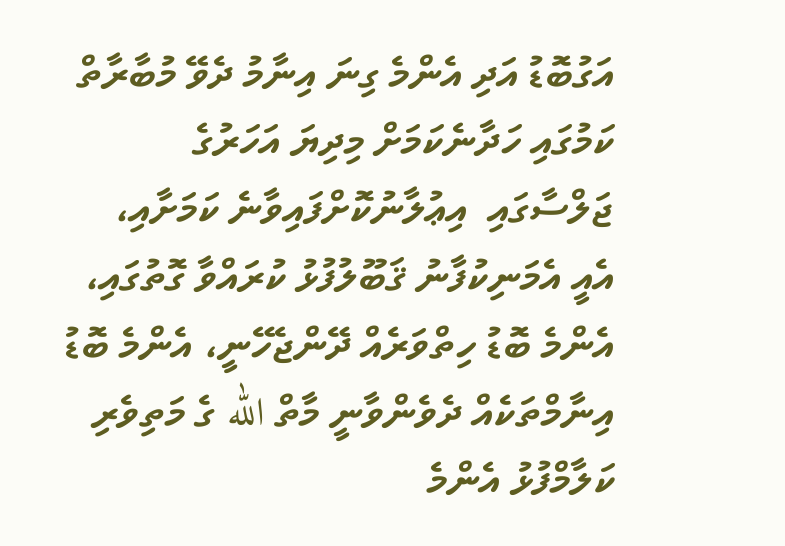އަގުބޮޑު އަދި އެންމެ ގިނަ އިނާމު ދެވޭ މުބާރާތް ކަމުގައި ހަދާނެކަމަށް މިދިޔަ އަހަރުގެ ޖަލްސާގައި  އިޢުލާނުކޮށްފައިވާނެ ކަމަށާއި، އެއީ އެމަނިކުފާނު ޤަބޫލުފުޅު ކުރައްވާ ގޮތުގައި، އެންމެ ބޮޑު ހިތްވަރެއް ދޭންޖެހޭނީ، އެންމެ ބޮޑު އިނާމްތަކެއް ދެވެންވާނީ މާތް الله ގެ މަތިވެރި ކަލާމްފުޅު އެންމެ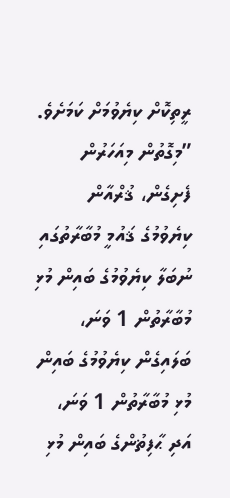ރީތިކޮށް ކިޔެވުމަށް ކަމަށެވެ.
”މިގޮތުން މިއަހަރުން ފެށިގެން، ޤުރްއާން ކިޔެވުމުގެ ޤައުމީ މުބާރާތުގައި ނުބަލާ ކިޔެވުމުގެ ބައިން މުޅި މުބާރާތުން 1 ވަނަ، ބަލައިގެން ކިޔެވުމުގެ ބައިން މުޅި މުބާރާތުން 1 ވަނަ، އަދި ޙާފިޡުންގެ ބައިން މުޅި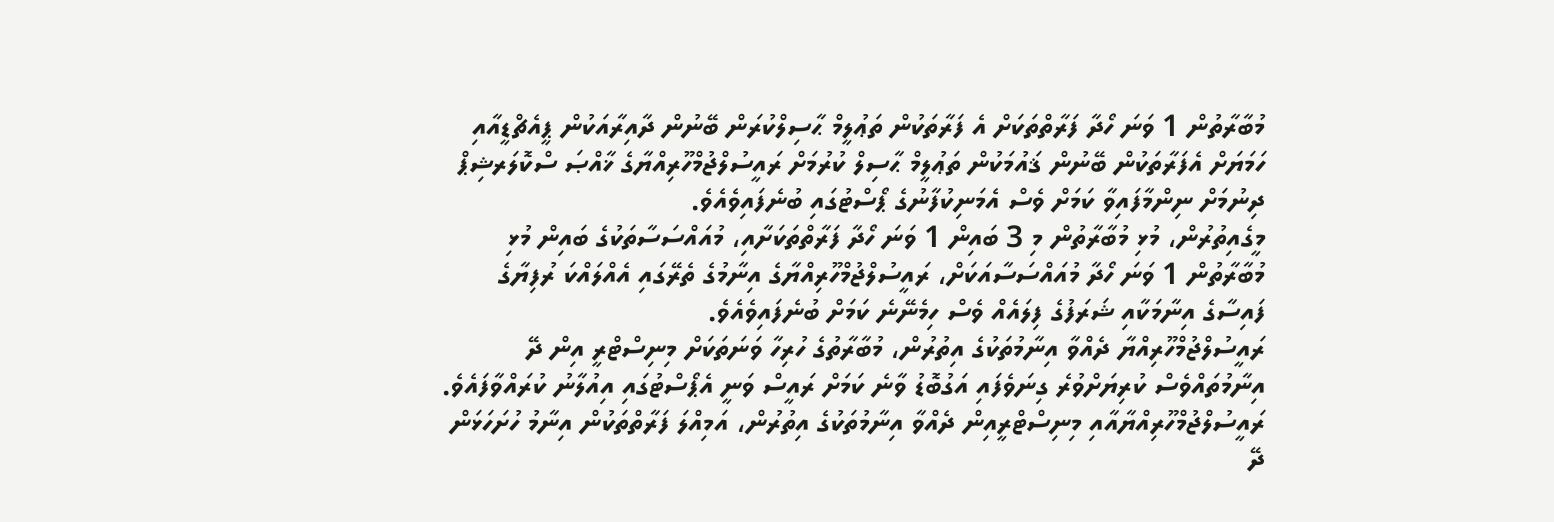މުބާރާތުން 1 ވަނަ ހޯދާ ފަރާތްތަކަށް އެ ފަރާތަކުން ތަޢުލީމް ޙާސިލްކުރަން ބޭނުން ދާއިރާއަކުން ޕީއެޗްޑީއާއި ހަމަޔަށް އެފަރާތަކުން ބޭނުން ޤައުމަކުން ތަޢުލީމް ޙާސިލް ކުރުމަށް ރައީސުލްޖުމްހޫރިއްޔާގެ ޚާއްޞަ ސްކޮލަރޝިޕް ދިނުމަށް ނިންމާފައިވާ ކަމަށް ވެސް އެމަނިކުފާނުގެ ޕޯސްޓުގައި ބުނެފައިވެއެވެ.
މީގެއިތުރުން، މުޅި މުބާރާތުން މި 3 ބައިން 1 ވަނަ ހޯދާ ފަރާތްތަކަށާއި، މުއައްސަސާތަކުގެ ބައިން މުޅި މުބާރާތުން 1 ވަނަ ހޯދާ މުއައްސަސާއަކަށް، ރައީސުލްޖުމްހޫރިއްޔާގެ އިނާމުގެ ތެރޭގައި އެއްލައްކަ ރުފިޔާގެ ފައިސާގެ އިނާމަކާއި ޝަރަފުގެ ފިލައެއް ވެސް ހިމެނޭނެ ކަމަށް ބުނެފައިވެއެވެ.
ރައީސުލްޖުމްހޫރިއްޔާ ދެއްވާ އިނާމުތަކުގެ އިތުރުން، މުބާރާތުގެ ހުރިހާ ވަނަތަކަށް މިނިސްޓްރީ އިން ދޭ އިނާމުތައްވެސް ކުރިޔަށްވުރެ ގިނަވެފައި އަގުބޮޑު ވާނެ ކަމަށް ރައީސް ވަނީ އެޕޯސްޓުގައި އިއުލާނު ކުރައްވާފައެވެ.
ރައީސުލްޖުމްހޫރިއްޔާއާއި މިނިސްޓްރީއިން ދެއްވާ އިނާމުތަކުގެ އިތުރުން، އަމިއްލަ ފަރާތްތަކުން އިނާމު ހުށަހަޅަން ދޭ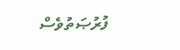ފުރުޞަތުވެސް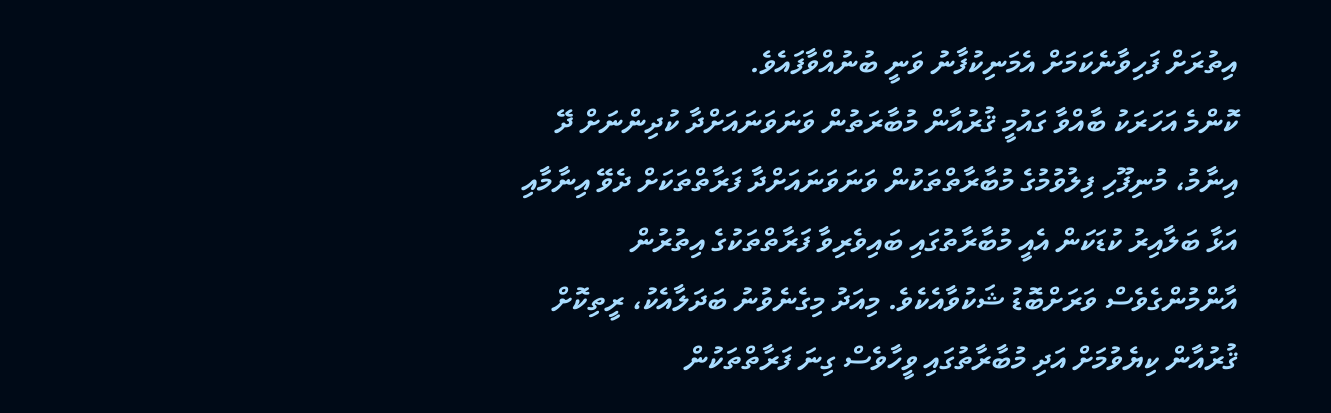އިތުރަށް ފަހިވާނެކަމަށް އެމަނިކުފާނު ވަނީ ބުނުއްވާފައެވެ.
ކޮންމެ އަހަރަކު ބާއްވާ ގައުމީ ޤުރުއާން މުބާރަތުން ވަނަވަނައަށްދާ ކުދިންނަށް ދޭ އިނާމު، މުނިފޫހި ފިލުވުމުގެ މުބާރާތްތަކުން ވަނަވަނައަށްދާ ފަރާތްތަކަށް ދެވޭ އިނާމާއި އަޅާ ބަލާއިރު ކުޑަކަން އެއީ މުބާރާތުގައި ބައިވެރިވާ ފަރާތްތަކުގެ އިތުރުން އާންމުންގެވެސް ވަރަށްބޮޑު ޝަކުވާއެކެވެ. މިއަދު މިގެނެވުނު ބަދަލާއެކު، ރީތިކޮށް ޤުރުއާން ކިޔެވުމަށް އަދި މުބާރާތުގައި ވީހާވެސް ގިނަ ފަރާތްތަކުން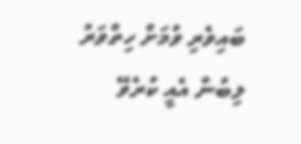ބައިވެރި ވުމަށް ހިތްވަރު ލިބުން އެއީ ކުރެވޭ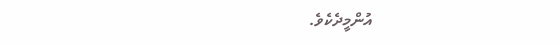އުންމީދެކެވެ.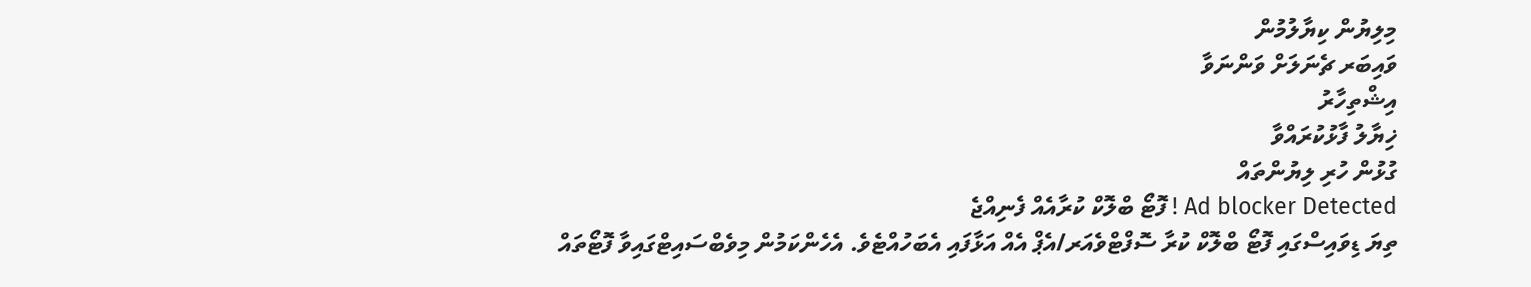މިލިޔުން ކިޔާލުމުން
ވައިބަރ ޗެނަލަށް ވަންނަވާ
އިޝްތިހާރު
ޚިޔާލު ފާޅުކުރައްވާ
ގުޅުން ހުރި ލިޔުންތައް
Ad blocker Detected ! ފޮޓޯ ބްލޮކް ކުރާއެއް ފެނިއްޖެ
ތިޔަ ޑިވައިސްގައި ފޮޓޯ ބްލޮކް ކުރާ ސޮފްޓްވެއަރ/އެޕް އެއް އަޅާފައި އެބަހުއްޓެވެ. އެހެންކަމުން މިވެބްސައިޓްގައިވާ ފޮޓޯތައް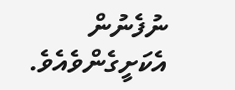ނުފެނުން އެކަށީގެންވެއެވެ.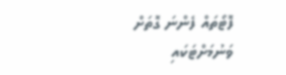ފޮޓޯތައް ފެންނަ ގޮތަށް ވަނުމަށްޓަކައި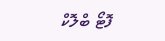ފޮޓޯ ބްލޮކް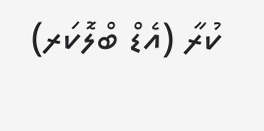ކުރާ (އެޑް ބްލޮކަރ)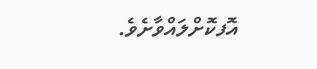އޮފކޮށްލައްވާށެވެ.